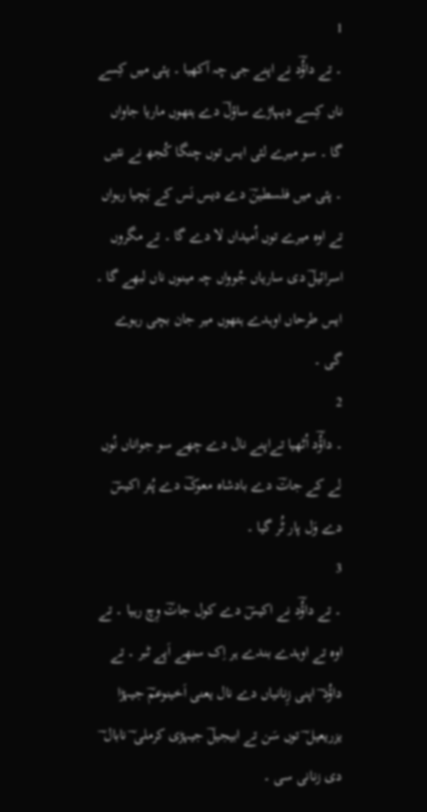1
۔ تے داؤُؔد نے اپنے جی چہ آکھیا ۔ پئی میں کِسے ناں کِسے دیہاڑے ساؤلؔ دے ہتھوں ماریا جاواں گا ۔ سو میرے لئی ایس توں چنگا کُجھ نے نئیں ۔ پئی میں فلسطینؔ دے دیس نَس کے بَچیا رہواں تے اوہ میرے توں اُمیداں لا دے گا ۔ تے مگروں اسرائیلؔ دی ساریاں جُوواں چہ مینوں ناں لبھے گا ۔ ایس طرحاں اوہدے ہتھوں میر جان بچی رہوے گی ۔
2
۔ داؤُؔد اُٹھیا تےاپنے نال دے چھے سو جواناں نُوں لے کے جاتؔ دے بادشاہ معوکؔ دے پُتر اکیسؔ دے وَل پار ٹُر گیا ۔
3
۔ تے داؤُؔد نے اکیسؔ دے کول جاتؔ وِچ رہیا ۔ تے اوہ تے اوہدے بندے ہر اِک سنھے اَپے ٹبر ۔ تے داؤُد ؔ اپنی زِنانیاں دے نال یعنی اَخینوعمؔ جیہڑا یزریعیل ؔ توں سَن تے ابیجیلؔ جیہڑی کرملی ؔ نابال ؔ دی زنانی سی ۔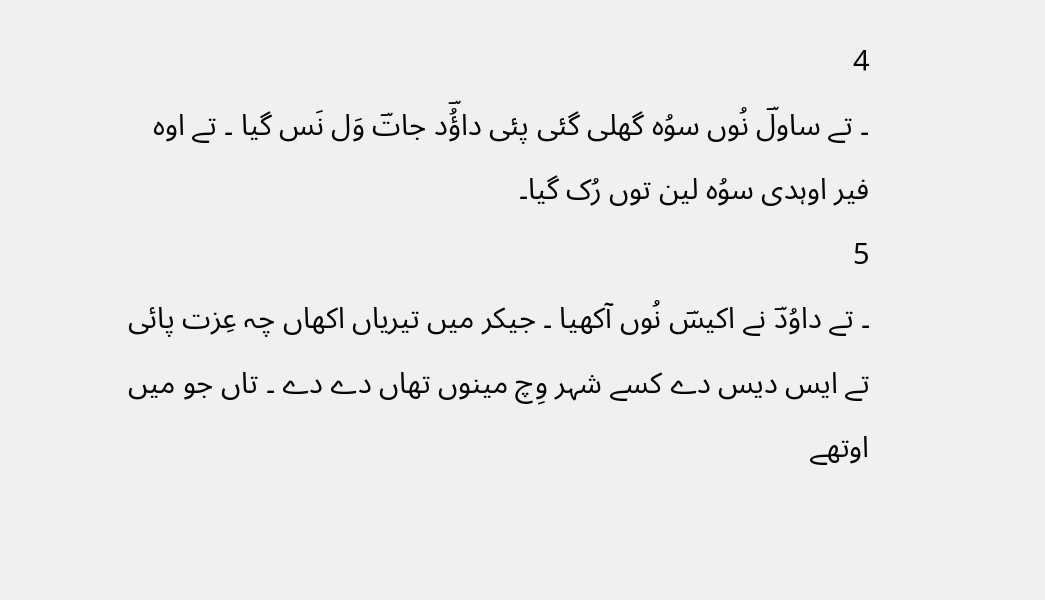4
۔ تے ساولؔ نُوں سوُہ گھلی گئی پئی داؤُؔد جاتؔ وَل نَس گیا ۔ تے اوہ فیر اوہدی سوُہ لین توں رُک گیا۔
5
۔ تے داوُدؔ نے اکیسؔ نُوں آکھیا ۔ جیکر میں تیریاں اکھاں چہ عِزت پائی تے ایس دیس دے کسے شہر وِچ مینوں تھاں دے دے ۔ تاں جو میں اوتھے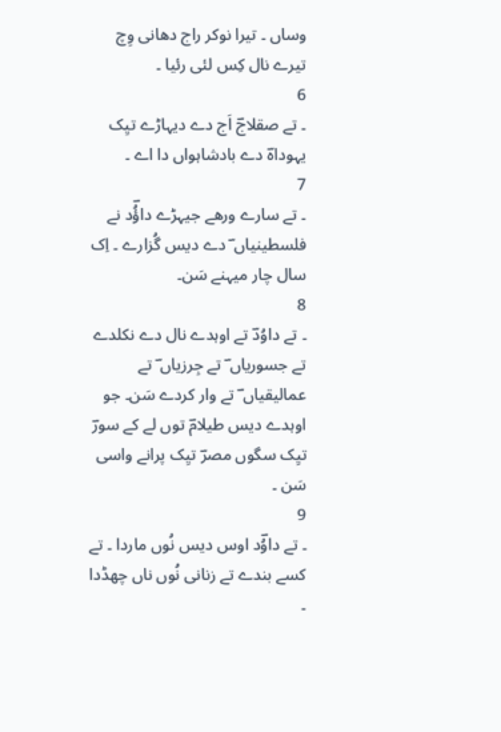وساں ۔ تیرا نوکر راج دھانی وِچ تیرے نال کِس لئی رئیا ۔
6
۔ تے صقلاجؔ اَج دے دیہاڑے تیِک یہوداہؔ دے بادشاہواں دا اے ۔
7
۔ تے سارے ورھے جیہڑے داؤُؔد نے فلسطینیاں ؔ دے دیس گُزارے ۔ اِک سال چار میہنے سَن۔
8
۔ تے داوُدؔ تے اوہدے نال دے نکلدے تے جسوریاں ؔ تے جِرزیاں ؔ تے عمالیقیاں ؔ تے وار کردے سَن۔ جو اوہدے دیس طیلامؔ توں لے کے سورؔ تیِک سگوں مصرؔ تیِک پرانے واسی سَن ۔
9
۔ تے داوُؔد اوس دیس نُوں ماردا ۔ تے کسے بندے تے زنانی نُوں ناں چھڈدا ۔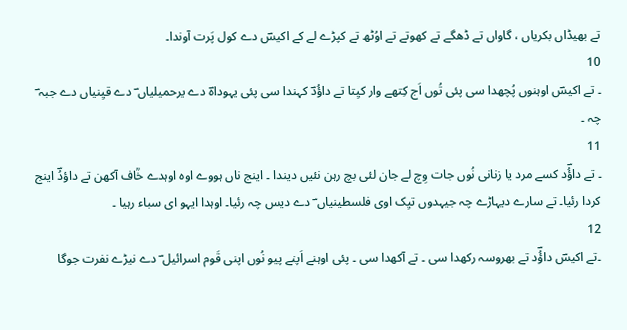تے بھیڈاں بکریاں ، گاواں تے ڈھگے تے کھوتے تے اوُٹھ تے کپڑے لے کے اکیسؔ دے کول پَرت آوندا۔
10
۔ تے اکیسؔ اوہنوں پُچھدا سی پئی تُوں اَج کِتھے وار کیِتا تے داؤُدؔ کہندا سی پئی یہوداہؔ دے یرحمیلیاں ؔ دے قیِنیاں دے جبہ ؔ چہ ۔
11
۔ تے داؤُؔد کسے مرد یا زنانی نُوں جات وِچ لے جان لئی بچ رہن نئیں دیندا ۔ اینج ناں ہووے اوہ اوہدے خؒاف آکھن تے داؤدُؔ اینج کردا رئیا۔ تے سارے دیہاڑے چہ جیہدوں تیِک اوی فلسطینیاں ؔ دے دیس چہ رئیا۔ اوہدا ایہو ای سباء رہیا ۔
12
۔تے اکیسؔ داؤُؔد تے بھروسہ رکھدا سی ۔ تے آکھدا سی ۔ پئی اوہنے اَپنے پیو نُوں اپنی قَوم اسرائیل ؔ دے نیڑے نفرت جوگا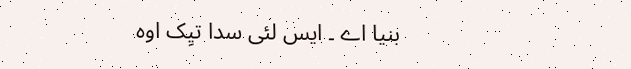بنیا اے ۔ ایس لئی سدا تیِک اوہ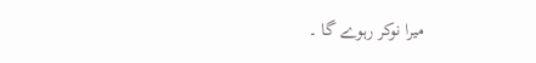میرا نوکر رہوے گا ۔